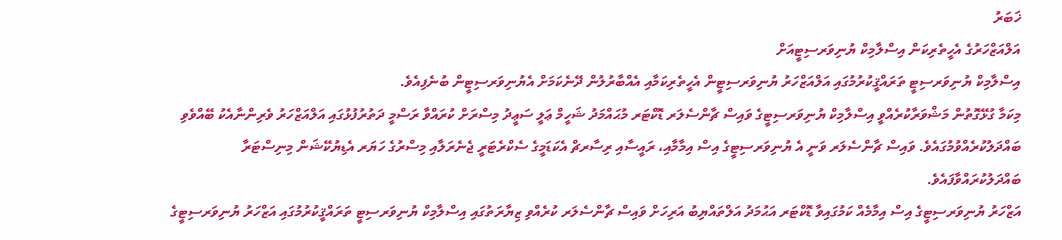ޚަބަރު
އަލްއަޒްހަރުގެ އެހީތެރިކަން އިސްލާމިކް ޔުނިވަރސިޓީއަށް
އިސްލާމިކް ޔުނިވަރސިޓީ ތަރައްޤީކުރުމުގައި އަލްއަޒްހަރު ޔުނިވަރސިޓީން އެހީތެރިކަމާއި އެއްބާރުލުން ދޭނެކަމަށް އެޔުނިވަރސިޓީން ބުނެފިއެވެ.
މިކަމާ ގުޅޭގޮތުން މަޝްވަރާކުރެއްވީ އިސްލާމިކް ޔުނިވަރސިޓީގެ ވައިސް ޗާންސެލަރ ޑޮކްޓަރ މުޙައްމަދު ޝަހީމް ޢަލީ ސަޢީދު މިސްރަށް ކުރައްވާ ރަސްމީ ދަތުރުފުޅުގައި އަލްއަޒްހަރު ވެރިންނާއެކު ބޭއްވެވި ބައްދަލުކުރެއްވުމުގައެވެ. ވައިސް ޗާންސެލަރ ވަނީ އެ ޔުނިވަރސިޓީގެ އިސް އިމާމާއި، ރައީސާއި ރިސާރޗް އެކަޑަމީގެ ސެކްރެޓަރީ ޖެނެރަލާއި މިސްރުގެ ހަޔަރ އެޑިޔުކޭޝަން މިނިސްޓަރާ ބައްދަލުކުރައްވާފައެވެ.
އަޒްހަރު ޔުނިވަރސިޓީގެ އިސް އިމާމެއް ކަމުގައިވާ ޑޮކްޓަރ އަޙުމަދު އަލްތައްޔިބު އަރިހަށް ވައިސް ޗާންސެލަރ ކުރެއްވި ޒިޔާރަތުގައި އިސްލާމިކް ޔުނިވަރސިޓީ ތަރައްޤީކުރުމުގައި އަޒްހަރު ޔުނިވަރސިޓީގެ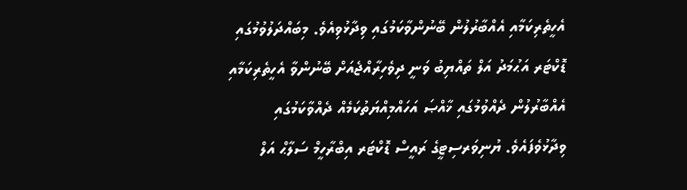އެހީތެރިކަމާއި އެއްބާރުލުން ބޭނުންވާކަމުގައި ވިދާޅުވިއެވެ. މިބައްދަލުވުމުގައި ޑޮކްޓަރ އަޙުމަދު އަލް ތައްޔިބު ވަނީ ދިވެހިރާއްޖެއަށް ބޭނުންވާ އެހީތެރިކަމާއި އެއްބާރުލުން ދެއްވުމުގައި ޚާއްޞަ އަހައްމިއްޔަތުކަމެއް ދެއްވާކަމުގައި ވިދާޅުވެފައެވެ. ޔުނިވަރސިޓީގެ ރައީސް ޑޮކްޓަރ އިބްރާހީމް ސަލާޙް އަލް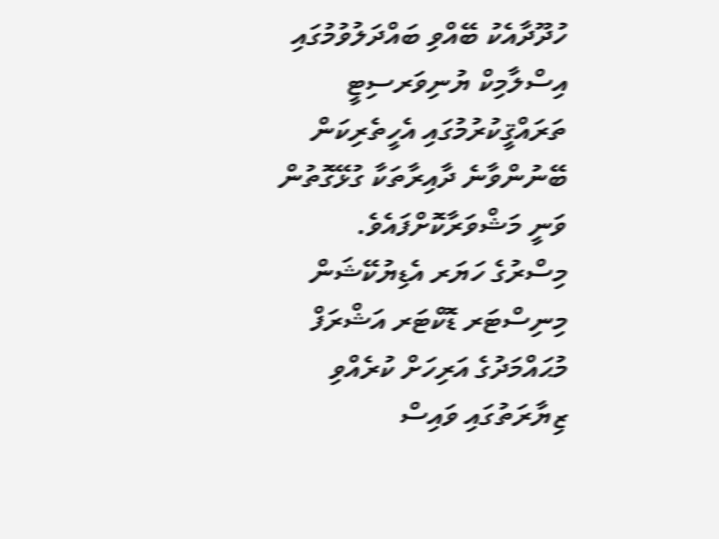ހުދޫދާއެކު ބޭއްވި ބައްދަލުވުމުގައި އިސްލާމިކް ޔުނިވަރސިޓީ ތަރައްޤީކުރުމުގައި އެހީތެރިކަން ބޭނުންވާނެ ދާއިރާތަކާ ގުޅޭގޮތުން ވަނީ މަޝްވަރާކޮށްފައެވެ.
މިސްރުގެ ހަޔަރ އެޑިޔުކޭޝަން މިނިސްޓަރ ޑޮކްޓަރ އަޝްރަފް މުޙައްމަދުގެ އަރިހަށް ކުރެއްވި ޒިޔާރަތުގައި ވައިސް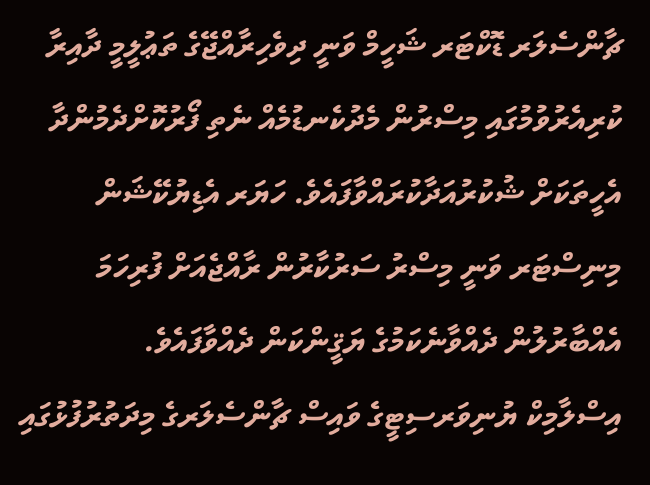ޗާންސެލަރ ޑޮކްޓަރ ޝަހީމް ވަނީ ދިވެހިރާއްޖޭގެ ތަޢުލީމީ ދާއިރާ ކުރިއެރުވުމުގައި މިސްރުން މެދުކެނޑުމެއް ނެތި ފޯރުކޮށްދެމުންދާ އެހީތަކަށް ޝުކުރުއަދާކުރައްވާފައެވެ. ހަޔަރ އެޑިޔުކޭޝަން މިނިސްޓަރ ވަނީ މިސްރު ސަރުކާރުން ރާއްޖެއަށް ފުރިހަމަ އެއްބާރުލުން ދެއްވާނެކަމުގެ ޔަޤީންކަން ދެއްވާފައެވެ.
އިސްލާމިކް ޔުނިވަރސިޓީގެ ވައިސް ޗާންސެލަރގެ މިދަތުރުފުޅުގައި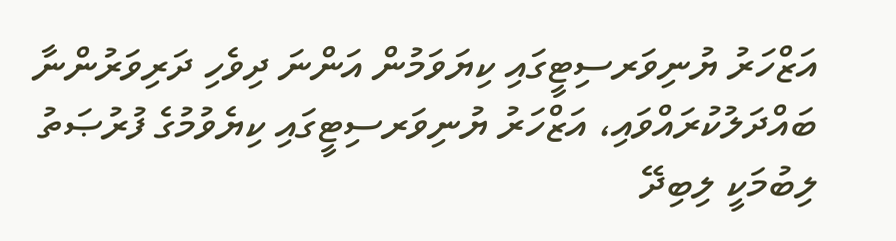އަޒްހަރު ޔުނިވަރސިޓީގައި ކިޔަވަމުން އަންނަ ދިވެހި ދަރިވަރުންނާ ބައްދަލުކުރައްވައި، އަޒްހަރު ޔުނިވަރސިޓީގައި ކިޔެވުމުގެ ފުރުޞަތު ލިބުމަކީ ލިބިދޭ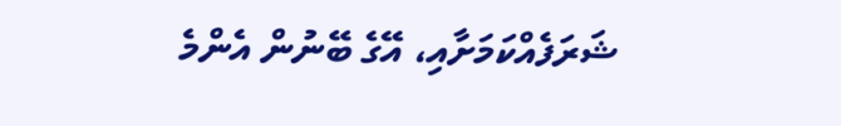ޝަރަފެއްކަމަށާއި، އޭގެ ބޭނުން އެންމެ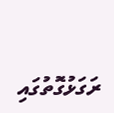ރަގަޅުގޮތުގައި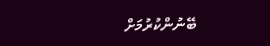ބޭނުންކުރުމަށް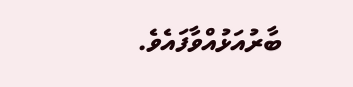ބާރުއަޅުއްވާފައެވެ.